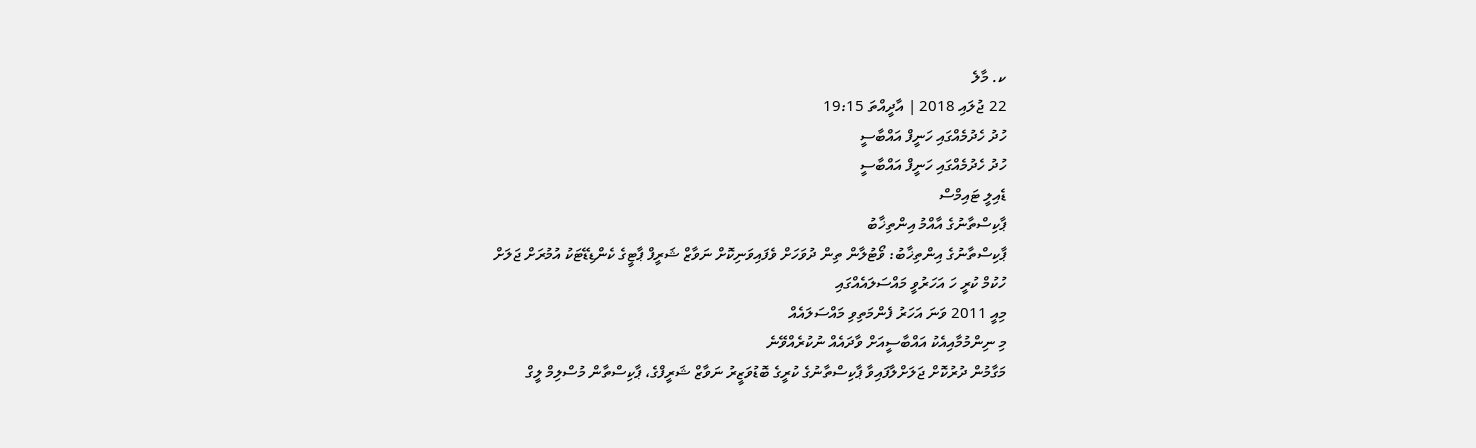ކ. މާލެ
22 ޖުލައި 2018 | އާދީއްތަ 19:15
ހުދު ހެދުމެއްގައި ހަނީފް އައްބާސީ
ހުދު ހެދުމެއްގައި ހަނީފް އައްބާސީ
ޑެއިލީ ޓައިމްސް
ޕާކިސްތާނުގެ އާއްމު އިންތިޚާބު
ޕާކިސްތާނުގެ އިންތިޚާބު: ވޯޓުލާން ތިން ދުވަހަށް ވެފައިވަނިކޮށް ނަވާޒް ޝަރީފް ޕާޓީގެ ކެންޑިޑޭޓަކު އުމުރަށް ޖަލަށް
ހުކުމް ކުރީ ހަ އަހަރުވީ މައްސަލައެއްގައި
މިއީ 2011 ވަނަ އަހަރު ފެންމަތިވި މައްސަލައެއް
މި ނިންމުމާއިއެކު އައްބާސީއަށް ވާދައެއް ނުކުރެއްވޭނެ
މަގާމުން ދުރުކޮށް ޖަލަށްލާފައިވާ ޕާކިސްތާނުގެ ކުރީގެ ބޮޑުވަޒީރު ނަވާޒް ޝަރީފްގެ، ޕާކިސްތާން މުސްލިމް ލީގް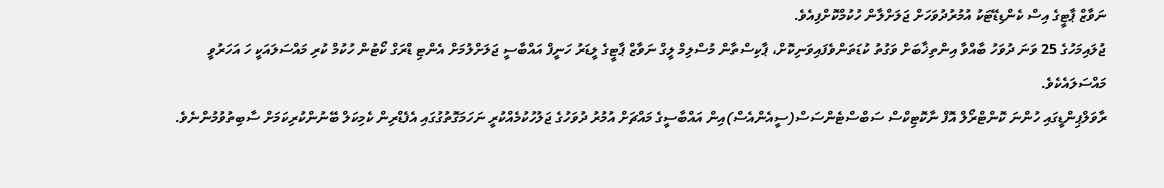ނަވާޒް ޕާޓީގެ އިސް ކެންޑިޑޭޓަކު އުމުރުދުވަހަށް ޖަލަށްލާން ހުކުމްކޮށްފިއެވެ.
ޖުލައިމަހުގެ 25 ވަނަ ދުވަހު ބާއްވާ އިންތިޚާބަށް ވަގުތު ކުޑަތަންވެފައިވަނިކޮށް، ޕާކިސްތާން މުސްލިމް ލީގް ނަވާޒް ޕާޓީގެ ލީޑަރު ހަނީފް އައްބާސީ ޖަލަށްލުމަށް އެންޓި ޑްރަގް ކޯޓުން ހުކުމް ކުރި މައްސަލައަކީ ހަ އަހަރުވީ މައްސަލައެކެވެ.
ރާވަލްޕިންޑީގައި ހުންނަ ކޮންޓްރޯލް އޮފް ނާކޮޓިކްސް ސަބްސްޓެންސަސް(ސީއެންއެސް)އިން އައްބާސީގެ މައްޗަށް އުމުރު ދުވަހުގެ ޖަލުހުކުމެއްކުރީ ނަހަމަގޮތުގުގައި އެފެޑްރިން ކެމިކަލް ބޭނުންކުރިކަމަށް ސާބިތުވުމުންނެވެ.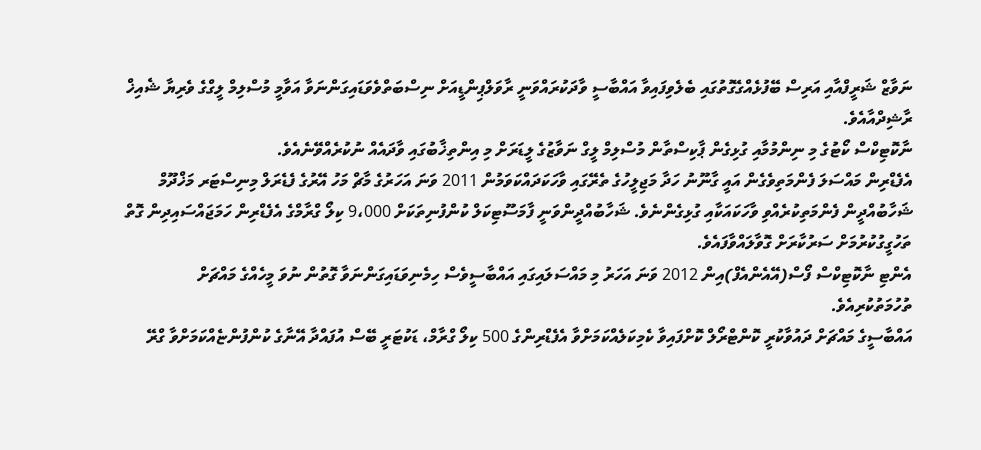ނަވާޒް ޝަރީފްއާއި އަރިސް ބޭފުޅެއްގެގޮތުގައި ބެލެވިފައިވާ އައްބާސީ ވާދަކުރައްވަނީ ރާވަލްޕިންޑީއަށް ނިސްބަތްވެވަޑައިގަންނަވާ އަވާމީ މުސްލިމް ލީގްގެ ވެރިޔާ ޝެއިޚް ރާޝިދްއާއެވެ.
ނާކޮޓިކްސް ކޯޓުގެ މި ނިންމުމާއި ގުޅިގެން ޕާކިސްތާން މުސްލިމް ލީގް ނަވާޒުގެ ލީޑަރަށް މި އިންތިޚާބުގައި ވާދައެއް ނުކުރެއްވޭނެއެވެ.
އެފެޑްރިން މައްސަލަ ފެންމަތިވެގެން އައީ ގާނޫނު ހަދާ މަޖިލީހުގެ ތެރޭގައި ވާހަކަދައްކަވަމުން 2011 ވަނަ އަހަރުގެ މާޗް މަހު އޭރުގެ ފެޑެރަލް މިނިސްޓަރ މަޚްދޫމް ޝަހާބުއްދީން ފެންމަތިކުރެއްވި ވާހަކައަކާއި ގުޅިގެންނެވެ. ޝަހާބުއްދީންވަނީ ފާމަސޫޓިކަލް ކުންފުނިތަކަށް 9،000 ކިލޯ ގްރާމްގެ އެފެޑްރިން ހަމަޖައްސައިދިން ގޮތް ތަހުގީގުކުރުމަށް ސަރުކާރަށް ގޮވާލައްވާފައެވެ.
އެންޓި ނާކޮޓިކްސް ފޯސް(އޭއެންއެފް)އިން 2012 ވަނަ އަހަރު މި މައްސަލައިގައި އައްބާސީވެސް ހިމެނިވަޑައިގަންނަވާ ގޮތުން ނުވަ މީހެއްގެ މައްޗަށް ތުހުމަތުކުރިއެވެ.
އައްބާސީގެ މައްޗަށް ދައުވާކުރީ ކޮންޓްރޯލް ކޮށްފައިވާ ކެމިކަލެއްކަމަށްވާ އެފެޑްރިންގެ 500 ކިލޯ ގްރާމް، ޑަކުޓަރީ ބޭސް އުފައްދާ އޭނާގެ ކުންފުންޏެއްކަމަށްވާ ގްރޭ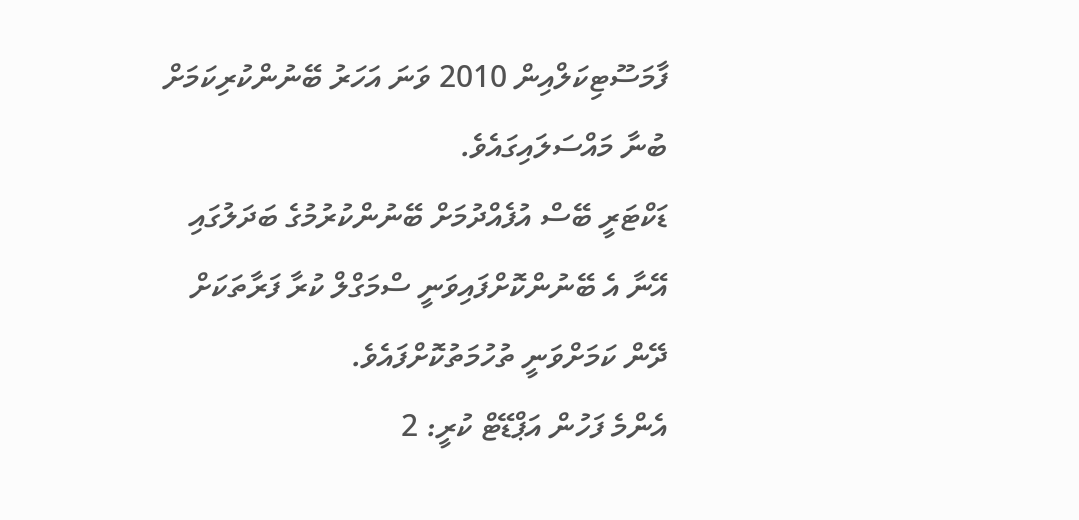ފާމަސޫޓިކަލްއިން 2010 ވަނަ އަހަރު ބޭނުންކުރިކަމަށް ބުނާ މައްސަލައިގައެވެ.
ޑަކްޓަރީ ބޭސް އުފެއްދުމަށް ބޭނުންކުރުމުގެ ބަދަލުގައި އޭނާ އެ ބޭނުންކޮށްފައިވަނީ ސްމަގްލް ކުރާ ފަރާތަކަށް ދޭން ކަމަށްވަނީ ތުހުމަތުކޮށްފައެވެ.
އެންމެ ފަހުން އަޕްޑޭޓް ކުރީ: 2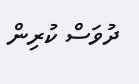ދުވަސް ކުރިން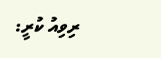ރިވިއު ކުރީ: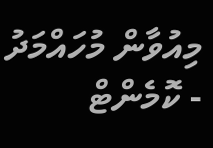މިއުވާން މުހައްމަދު
- ކޮމެންޓް